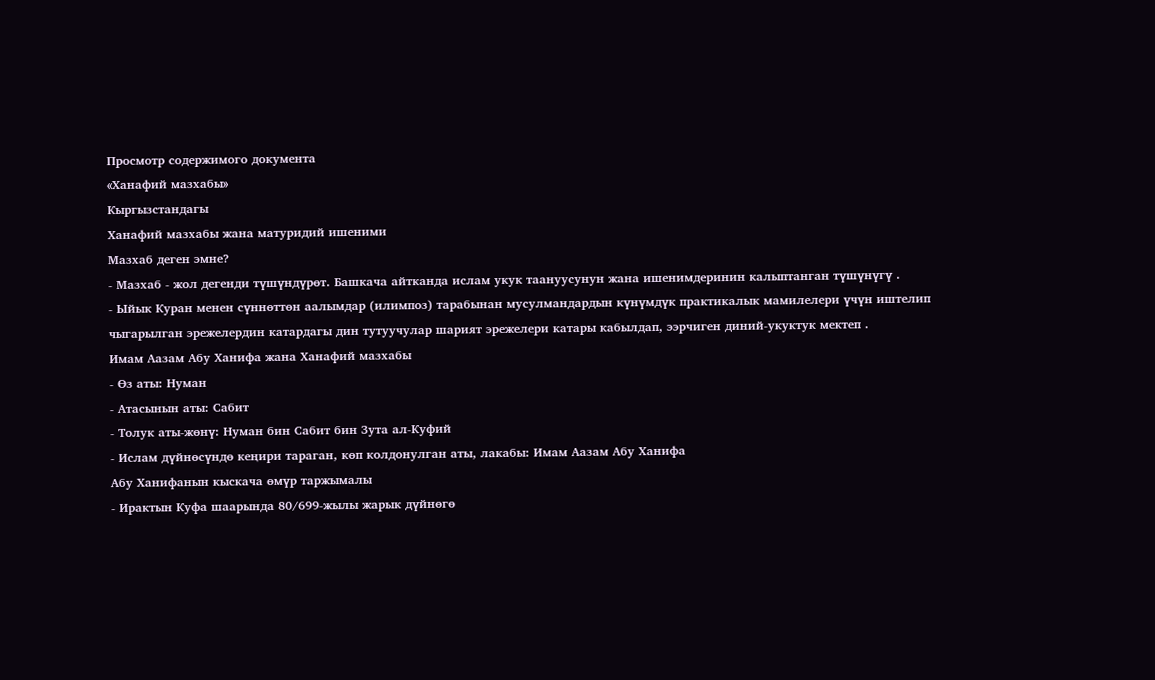Просмотр содержимого документа
«Ханафий мазхабы»
Кыргызстандагы
Ханафий мазхабы жана матуридий ишеними
Мазхаб деген эмне?
- Мазхаб - жол дегенди түшүндүрөт. Башкача айтканда ислам укук таануусунун жана ишенимдеринин калыптанган түшүнүгү .
- Ыйык Куран менен сүннөттөн аалымдар (илимпоз) тарабынан мусулмандардын күнүмдүк практикалык мамилелери үчүн иштелип чыгарылган эрежелердин катардагы дин тутуучулар шарият эрежелери катары кабылдап, ээрчиген диний-укуктук мектеп .
Имам Аазам Абу Ханифа жана Ханафий мазхабы
- Өз аты: Нуман
- Атасынын аты: Сабит
- Толук аты-жөнү: Нуман бин Сабит бин Зута ал-Куфий
- Ислам дүйнөсүндө кеңири тараган, көп колдонулган аты, лакабы: Имам Аазам Абу Ханифа
Абу Ханифанын кыскача өмүр таржымалы
- Ирактын Куфа шаарында 80/699-жылы жарык дүйнөгө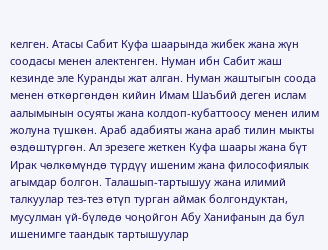келген. Атасы Сабит Куфа шаарында жибек жана жүн соодасы менен алектенген. Нуман ибн Сабит жаш кезинде эле Куранды жат алган. Нуман жаштыгын соода менен өткөргөндөн кийин Имам Шаъбий деген ислам аалымынын осуяты жана колдоп-кубаттоосу менен илим жолуна түшкөн. Араб адабияты жана араб тилин мыкты өздөштүргөн. Ал эрезеге жеткен Куфа шаары жана бүт Ирак чөлкөмүндө түрдүү ишеним жана философиялык агымдар болгон. Талашып-тартышуу жана илимий талкуулар тез-тез өтүп турган аймак болгондуктан, мусулман үй-бүлөдө чоңойгон Абу Ханифанын да бул ишенимге таандык тартышуулар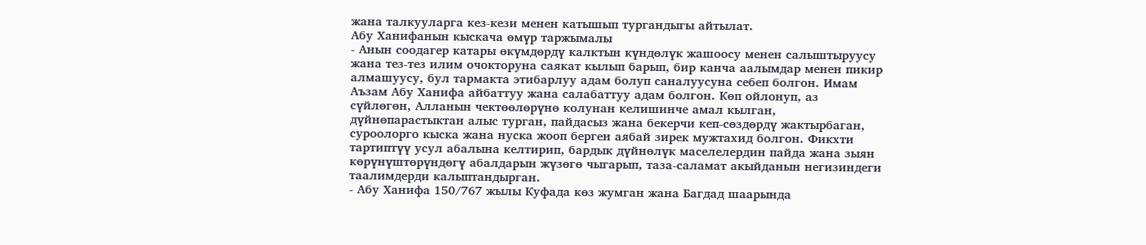жана талкууларга кез-кези менен катышып тургандыгы айтылат.
Абу Ханифанын кыскача өмүр таржымалы
- Анын соодагер катары өкүмдөрдү калктын күндөлүк жашоосу менен салыштыруусу жана тез-тез илим очокторуна саякат кылып барып, бир канча аалымдар менен пикир алмашуусу, бул тармакта этибарлуу адам болуп саналуусуна себеп болгон. Имам Аъзам Абу Ханифа айбаттуу жана салабаттуу адам болгон. Көп ойлонуп, аз сүйлөгөн, Алланын чектөөлөрүнө колунан келишинче амал кылган, дүйнөпарастыктан алыс турган, пайдасыз жана бекерчи кеп-сөздөрдү жактырбаган, суроолорго кыска жана нуска жооп берген аябай зирек мужтахид болгон. Фикхти тартиптүү усул абалына келтирип, бардык дүйнөлүк маселелердин пайда жана зыян көрүнүштөрүндөгү абалдарын жүзөгө чыгарып, таза-саламат акыйданын негизиндеги таалимдерди калыптандырган.
- Абу Ханифа 150/767 жылы Куфада көз жумган жана Багдад шаарында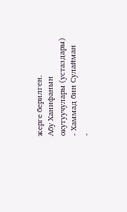жерге берилген.
Абу Ханифанын окутуучулары (устаздары)
- Хаммад бин Сулайман
-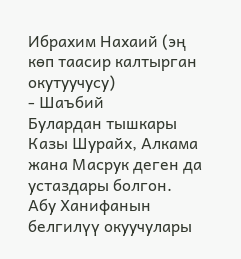Ибрахим Нахаий (эң көп таасир калтырган окутуучусу)
- Шаъбий
Булардан тышкары Казы Шурайх, Алкама жана Масрук деген да устаздары болгон.
Абу Ханифанын белгилүү окуучулары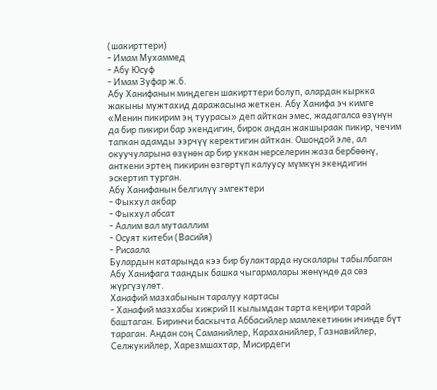(шакирттери)
- Имам Мухаммед
- Абу Юсуф
- Имам Зуфар ж.б.
Абу Ханифанын миңдеген шакирттери болуп, алардан кыркка жакыны мужтахид даражасына жеткен. Абу Ханифа эч кимге «Менин пикирим эң туурасы» деп айткан эмес, жадагалса өзүнүн да бир пикири бар экендигин, бирок андан жакшыраак пикир, чечим тапкан адамды ээрчүү керектигин айткан. Ошондой эле, ал окуучуларына өзүнөн ар бир уккан нерселерин жаза бербөөнү, анткени эртең пикирин өзгөртүп калуусу мүмкүн экендигин эскертип турган.
Абу Ханифанын белгилүү эмгектери
- Фыкхул акбар
- Фыкхул абсат
- Аалим вал мутааллим
- Осуят китеби (Васийя)
- Рисаала
Булардын катарында кээ бир булактарда нускалары табылбаган Абу Ханифага таандык башка чыгармалары жөнүндө да сөз жүргүзүлөт.
Ханафий мазхабынын таралуу картасы
- Ханафий мазхабы хижрий II кылымдан тарта кеңири тарай баштаган. Биринчи баскычта Аббасийлер мамлекетинин ичинде бүт тараган. Андан соң Саманийлер, Караханийлер, Газнавийлер, Селжукийлер, Харезмшахтар, Мисирдеги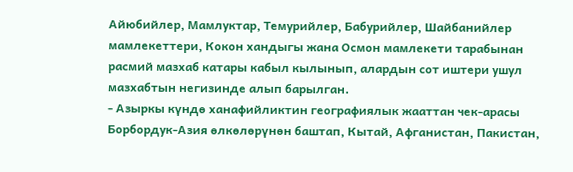Айюбийлер, Мамлуктар, Темурийлер, Бабурийлер, Шайбанийлер мамлекеттери, Кокон хандыгы жана Осмон мамлекети тарабынан расмий мазхаб катары кабыл кылынып, алардын сот иштери ушул мазхабтын негизинде алып барылган.
- Азыркы күндө ханафийликтин географиялык жааттан чек-арасы Борбордук-Азия өлкөлөрүнөн баштап, Кытай, Афганистан, Пакистан,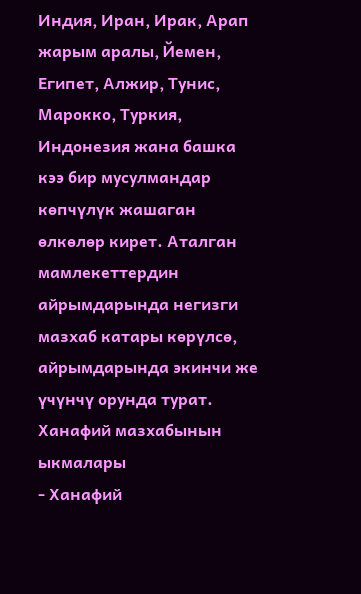Индия, Иран, Ирак, Арап жарым аралы, Йемен, Египет, Алжир, Тунис, Марокко, Туркия, Индонезия жана башка кээ бир мусулмандар көпчүлүк жашаган өлкөлөр кирет. Аталган мамлекеттердин айрымдарында негизги мазхаб катары көрүлсө, айрымдарында экинчи же үчүнчү орунда турат.
Ханафий мазхабынын ыкмалары
- Ханафий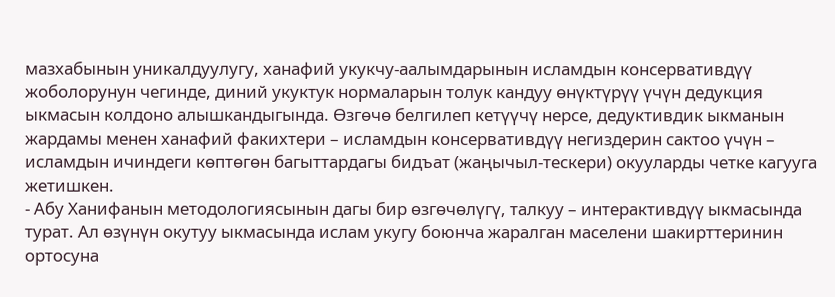мазхабынын уникалдуулугу, ханафий укукчу-аалымдарынын исламдын консервативдүү жоболорунун чегинде, диний укуктук нормаларын толук кандуу өнүктүрүү үчүн дедукция ыкмасын колдоно алышкандыгында. Өзгөчө белгилеп кетүүчү нерсе, дедуктивдик ыкманын жардамы менен ханафий факихтери – исламдын консервативдүү негиздерин сактоо үчүн – исламдын ичиндеги көптөгөн багыттардагы бидъат (жаңычыл-тескери) окууларды четке кагууга жетишкен.
- Абу Ханифанын методологиясынын дагы бир өзгөчөлүгү, талкуу – интерактивдүү ыкмасында турат. Ал өзүнүн окутуу ыкмасында ислам укугу боюнча жаралган маселени шакирттеринин ортосуна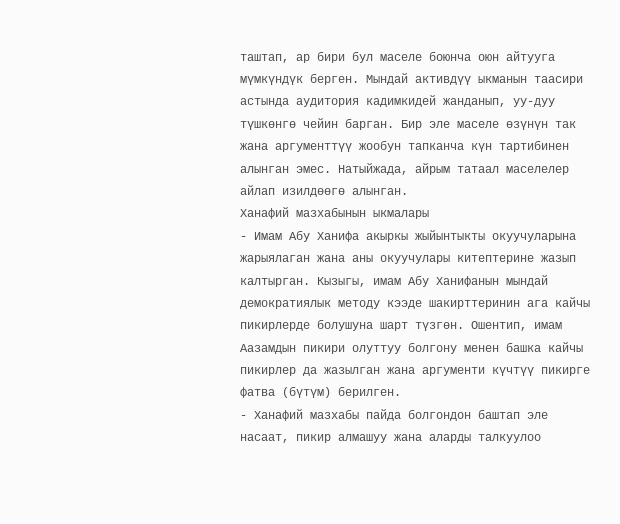таштап, ар бири бул маселе боюнча оюн айтууга мүмкүндүк берген. Мындай активдүү ыкманын таасири астында аудитория кадимкидей жанданып, уу-дуу түшкөнгө чейин барган. Бир эле маселе өзүнүн так жана аргументтүү жообун тапканча күн тартибинен алынган эмес. Натыйжада, айрым татаал маселелер айлап изилдөөгө алынган.
Ханафий мазхабынын ыкмалары
- Имам Абу Ханифа акыркы жыйынтыкты окуучуларына жарыялаган жана аны окуучулары китептерине жазып калтырган. Кызыгы, имам Абу Ханифанын мындай демократиялык методу кээде шакирттеринин ага кайчы пикирлерде болушуна шарт түзгөн. Ошентип, имам Аазамдын пикири олуттуу болгону менен башка кайчы пикирлер да жазылган жана аргументи күчтүү пикирге фатва (бүтүм) берилген.
- Ханафий мазхабы пайда болгондон баштап эле насаат, пикир алмашуу жана аларды талкуулоо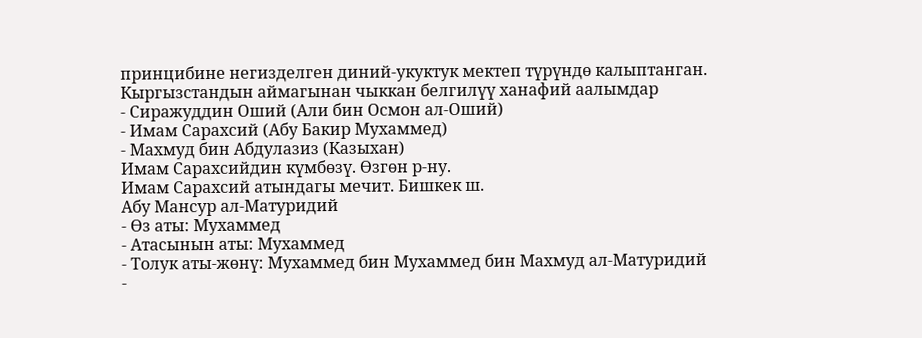принцибине негизделген диний-укуктук мектеп түрүндө калыптанган.
Кыргызстандын аймагынан чыккан белгилүү ханафий аалымдар
- Сиражуддин Оший (Али бин Осмон ал-Оший)
- Имам Сарахсий (Абу Бакир Мухаммед)
- Махмуд бин Абдулазиз (Казыхан)
Имам Сарахсийдин күмбөзү. Өзгөн р-ну.
Имам Сарахсий атындагы мечит. Бишкек ш.
Абу Мансур ал-Матуридий
- Өз аты: Мухаммед
- Атасынын аты: Мухаммед
- Толук аты-жөнү: Мухаммед бин Мухаммед бин Махмуд ал-Матуридий
-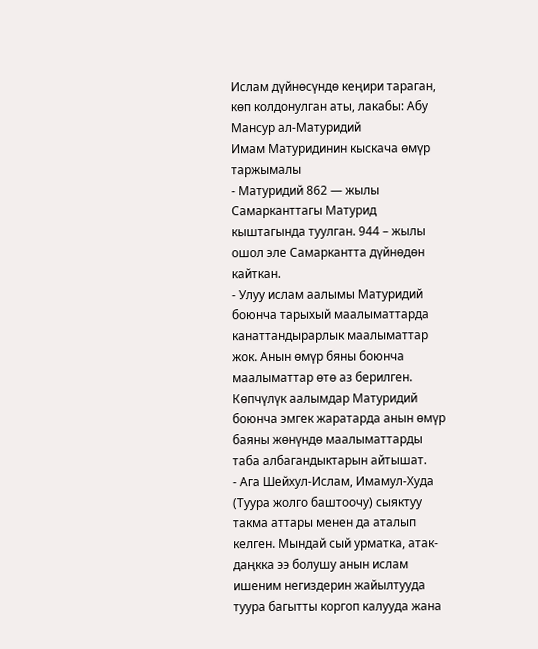Ислам дүйнөсүндө кеңири тараган, көп колдонулган аты, лакабы: Абу Мансур ал-Матуридий
Имам Матуридинин кыскача өмүр таржымалы
- Матуридий 862 — жылы Самарканттагы Матурид кыштагында туулган. 944 – жылы ошол эле Самаркантта дүйнөдөн кайткан.
- Улуу ислам аалымы Матуридий боюнча тарыхый маалыматтарда канаттандырарлык маалыматтар жок. Анын өмүр бяны боюнча маалыматтар өтө аз берилген. Көпчүлүк аалымдар Матуридий боюнча эмгек жаратарда анын өмүр баяны жөнүндө маалыматтарды таба албагандыктарын айтышат.
- Ага Шейхул-Ислам, Имамул-Худа (Туура жолго баштоочу) сыяктуу такма аттары менен да аталып келген. Мындай сый урматка, атак-даңкка ээ болушу анын ислам ишеним негиздерин жайылтууда туура багытты коргоп калууда жана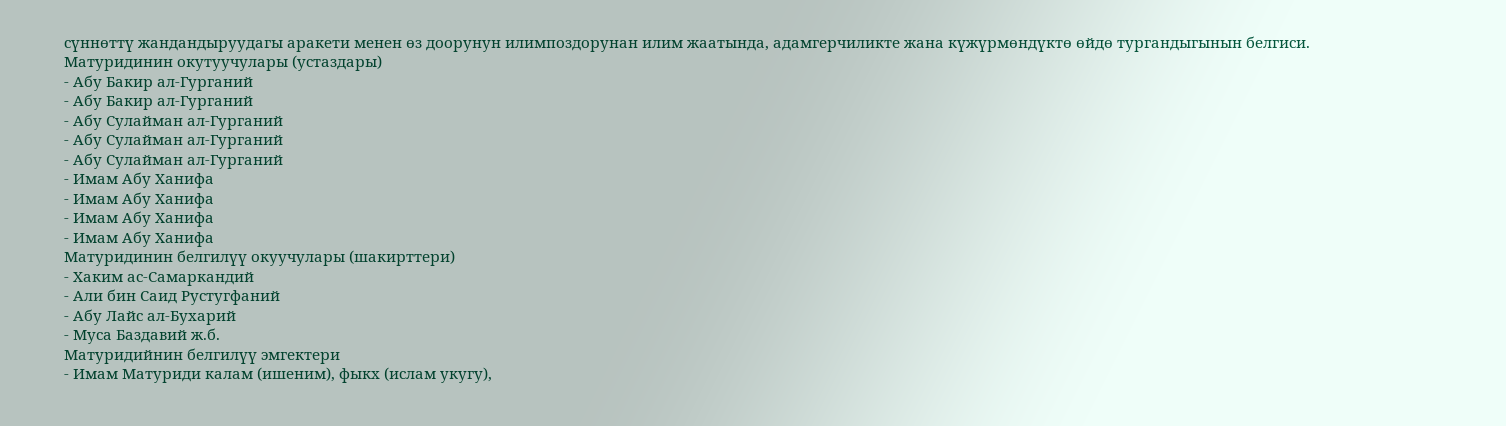сүннөттү жандандыруудагы аракети менен өз доорунун илимпоздорунан илим жаатында, адамгерчиликте жана күжүрмөндүктө өйдө тургандыгынын белгиси.
Матуридинин окутуучулары (устаздары)
- Абу Бакир ал-Гурганий
- Абу Бакир ал-Гурганий
- Абу Сулайман ал-Гурганий
- Абу Сулайман ал-Гурганий
- Абу Сулайман ал-Гурганий
- Имам Абу Ханифа
- Имам Абу Ханифа
- Имам Абу Ханифа
- Имам Абу Ханифа
Матуридинин белгилүү окуучулары (шакирттери)
- Хаким ас-Самаркандий
- Али бин Саид Рустугфаний
- Абу Лайс ал-Бухарий
- Муса Баздавий ж.б.
Матуридийнин белгилүү эмгектери
- Имам Матуриди калам (ишеним), фыкх (ислам укугу),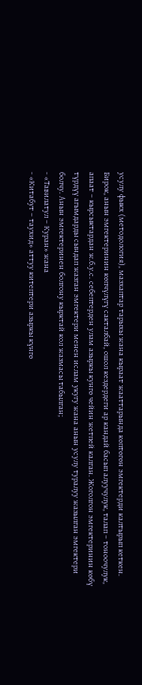усулу фыкх (методология), мазхаптар тарыхы жана кыраат жааттарында көптөгөн эмгектерди калтырып кеткен. Бирок, анын эмгектеринин көпчүлүгү сакталбай, ошол кездердеги ар кандай басып алуучулук, талап – тоноочулук, апаат – кырсыктардан ж.б.у.с. себептерден улам азыркы кунгө чейин жетпей калган. Жоголгон эмгектеринин көбү түрдүү агымдарды сындап жазган эмгектери менен ислам укугу жана анын усулу туралуу жазылган эмгектери болчу. Анын эмгектеринен болгону кырктай кол жазмасы табылган;
- «Тавилатул – Куран» жана
- «Китабут – таухид» аттуу китептери азыркы күнгө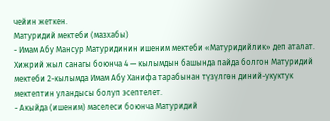чейин жеткен.
Матуридий мектеби (мазхабы)
- Имам Абу Мансур Матуридинин ишеним мектеби «Матуридийлик» деп аталат. Хижрий жыл санагы боюнча 4 — кылымдын башында пайда болгон Матуридий мектеби 2-кылымда Имам Абу Ханифа тарабынан түзүлгөн диний-укуктук мектептин уландысы болуп эсептелет.
- Акыйда (ишеним) маселеси боюнча Матуридий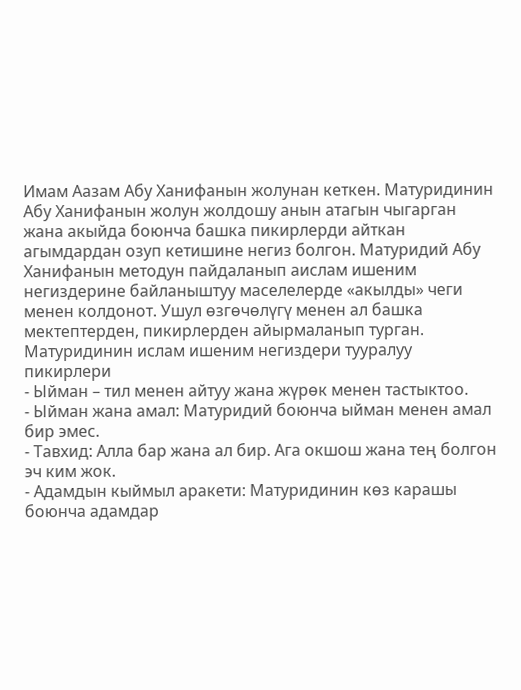Имам Аазам Абу Ханифанын жолунан кеткен. Матуридинин Абу Ханифанын жолун жолдошу анын атагын чыгарган жана акыйда боюнча башка пикирлерди айткан агымдардан озуп кетишине негиз болгон. Матуридий Абу Ханифанын методун пайдаланып аислам ишеним негиздерине байланыштуу маселелерде «акылды» чеги менен колдонот. Ушул өзгөчөлүгү менен ал башка мектептерден, пикирлерден айырмаланып турган.
Матуридинин ислам ишеним негиздери тууралуу пикирлери
- Ыйман – тил менен айтуу жана жүрөк менен тастыктоо.
- Ыйман жана амал: Матуридий боюнча ыйман менен амал бир эмес.
- Тавхид: Алла бар жана ал бир. Ага окшош жана тең болгон эч ким жок.
- Адамдын кыймыл аракети: Матуридинин көз карашы боюнча адамдар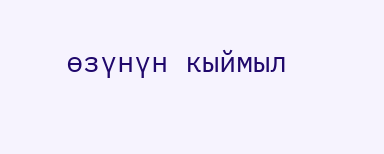өзүнүн кыймыл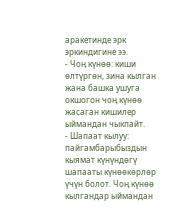аракетинде эрк эркиндигине ээ.
- Чоң күнөө: киши өлтүргөн, зина кылган жана башка ушуга окшогон чоң күнөө жасаган кишилер ыймандан чыкпайт.
- Шапаат кылуу: пайгамбарыбыздын кыямат күнүндөгү шапааты күнөөкөрлөр үчүн болот. Чоң күнөө кылгандар ыймандан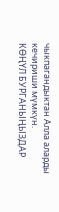чыкпагандыктан Алла аларды кечириши мүмкүн.
КӨҢҮЛ БУРГАНЫҢЫЗДАР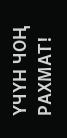ҮЧҮН ЧОҢ РАХМАТ!